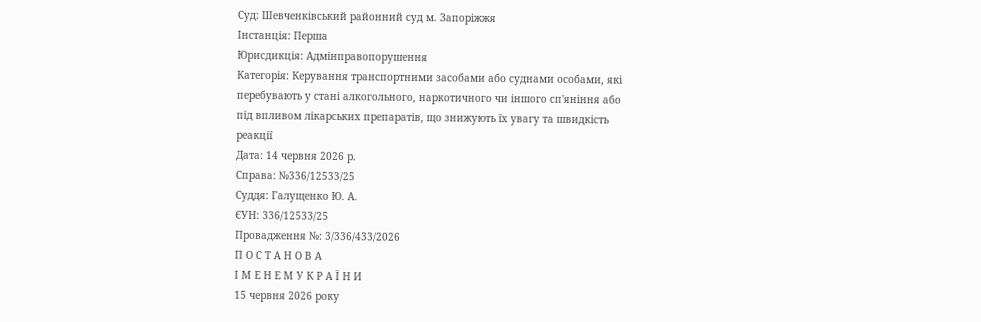Суд: Шевченківський районний суд м. Запоріжжя
Інстанція: Перша
Юрисдикція: Адмінправопорушення
Категорія: Керування транспортними засобами або суднами особами, які перебувають у стані алкогольного, наркотичного чи іншого сп'яніння або під впливом лікарських препаратів, що знижують їх увагу та швидкість реакції
Дата: 14 червня 2026 р.
Справа: №336/12533/25
Суддя: Галущенко Ю. А.
ЄУН: 336/12533/25
Провадження №: 3/336/433/2026
П О С Т А Н О В А
І М Е Н Е М У К Р А Ї Н И
15 червня 2026 року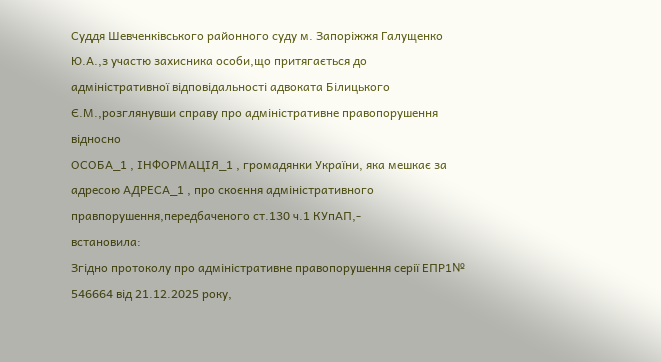Суддя Шевченківського районного суду м. Запоріжжя Галущенко Ю.А.,з участю захисника особи,що притягається до адміністративної відповідальності адвоката Білицького Є.М.,розглянувши справу про адміністративне правопорушення відносно
ОСОБА_1 , ІНФОРМАЦІЯ_1 , громадянки України, яка мешкає за адресою АДРЕСА_1 , про скоєння адміністративного правпорушення,передбаченого ст.130 ч.1 КУпАП,-
встановила:
Згідно протоколу про адміністративне правопорушення серії ЕПР1№ 546664 від 21.12.2025 року,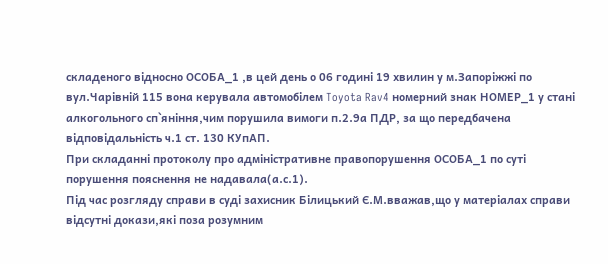складеного відносно ОСОБА_1 ,в цей день о 06 годині 19 хвилин у м.Запоріжжі по вул.Чарівній 115 вона керувала автомобілем Toyota Rav4 номерний знак НОМЕР_1 у стані алкогольного сп`яніння,чим порушила вимоги п.2.9а ПДР, за що передбачена відповідальність ч.1 ст. 130 КУпАП.
При складанні протоколу про адміністративне правопорушення ОСОБА_1 по суті порушення пояснення не надавала(а.с.1).
Під час розгляду справи в суді захисник Білицький Є.М.вважав,що у матеріалах справи відсутні докази,які поза розумним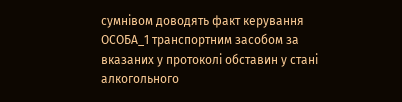сумнівом доводять факт керування ОСОБА_1 транспортним засобом за вказаних у протоколі обставин у стані алкогольного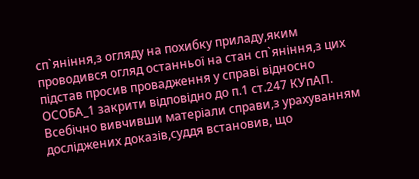сп`яніння,з огляду на похибку приладу,яким проводився огляд останньої на стан сп`яніння,з цих підстав просив провадження у справі відносно ОСОБА_1 закрити відповідно до п.1 ст.247 КУпАП.
Всебічно вивчивши матеріали справи,з урахуванням досліджених доказів,суддя встановив, що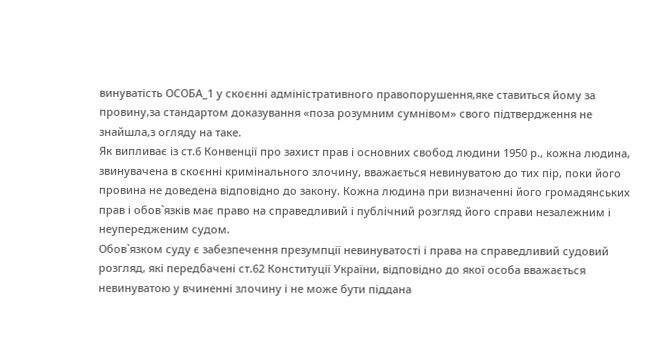винуватість ОСОБА_1 у скоєнні адміністративного правопорушення,яке ставиться йому за провину,за стандартом доказування «поза розумним сумнівом» свого підтвердження не знайшла,з огляду на таке.
Як випливає із ст.6 Конвенції про захист прав і основних свобод людини 1950 р., кожна людина, звинувачена в скоєнні кримінального злочину, вважається невинуватою до тих пір, поки його провина не доведена відповідно до закону. Кожна людина при визначенні його громадянських прав і обов`язків має право на справедливий і публічний розгляд його справи незалежним і неупередженим судом.
Обов`язком суду є забезпечення презумпції невинуватості і права на справедливий судовий розгляд, які передбачені ст.62 Конституції України, відповідно до якої особа вважається невинуватою у вчиненні злочину і не може бути піддана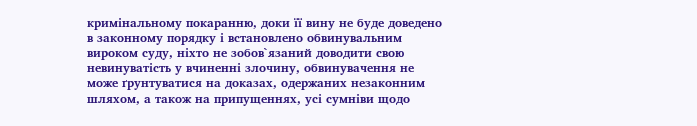кримінальному покаранню, доки її вину не буде доведено в законному порядку і встановлено обвинувальним вироком суду, ніхто не зобов`язаний доводити свою невинуватість у вчиненні злочину, обвинувачення не може ґрунтуватися на доказах, одержаних незаконним шляхом, а також на припущеннях, усі сумніви щодо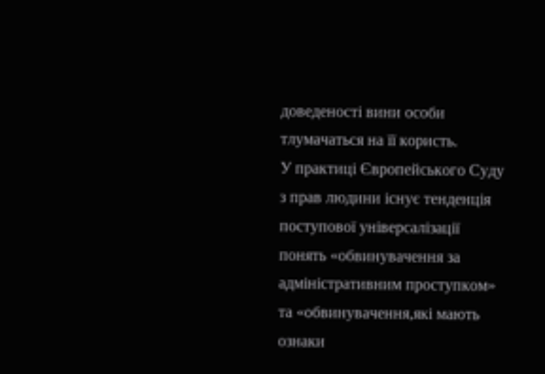доведеності вини особи тлумачаться на її користь.
У практиці Європейського Суду з прав людини існує тенденція поступової універсалізації понять «обвинувачення за адміністративним проступком» та «обвинувачення,які мають ознаки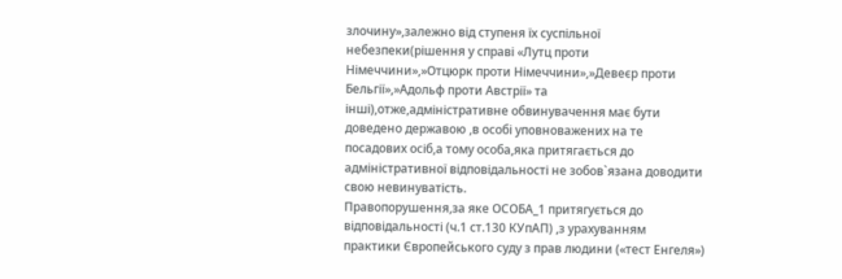злочину»,залежно від ступеня їх суспільної небезпеки(рішення у справі «Лутц проти Німеччини»,»Отцюрк проти Німеччини»,»Девеєр проти Бельгії»,»Адольф проти Австрії» та інші),отже,адміністративне обвинувачення має бути доведено державою ,в особі уповноважених на те посадових осіб,а тому особа,яка притягається до адміністративної відповідальності не зобов`язана доводити свою невинуватість.
Правопорушення,за яке ОСОБА_1 притягується до відповідальності (ч.1 ст.130 КУпАП) ,з урахуванням практики Європейського суду з прав людини («тест Енгеля»)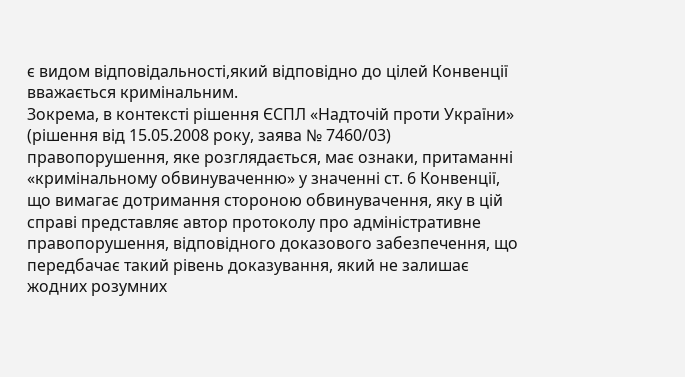є видом відповідальності,який відповідно до цілей Конвенції вважається кримінальним.
Зокрема, в контексті рішення ЄСПЛ «Надточій проти України» (рішення від 15.05.2008 року, заява № 7460/03) правопорушення, яке розглядається, має ознаки, притаманні «кримінальному обвинуваченню» у значенні ст. 6 Конвенції, що вимагає дотримання стороною обвинувачення, яку в цій справі представляє автор протоколу про адміністративне правопорушення, відповідного доказового забезпечення, що передбачає такий рівень доказування, який не залишає жодних розумних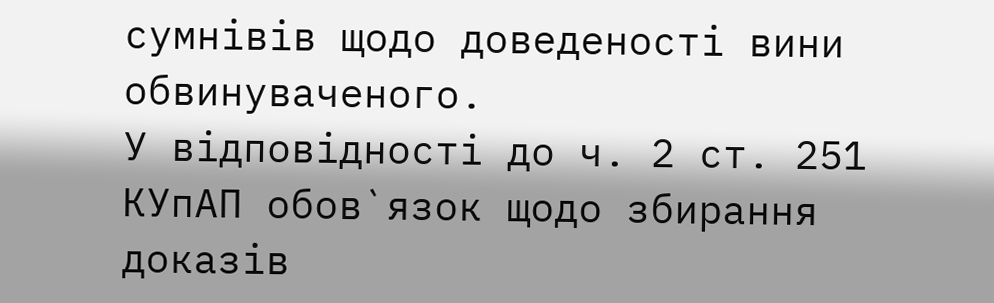сумнівів щодо доведеності вини обвинуваченого.
У відповідності до ч. 2 ст. 251 КУпАП обов`язок щодо збирання доказів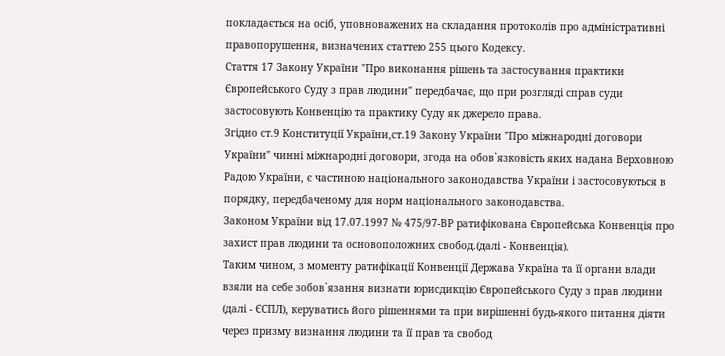покладається на осіб, уповноважених на складання протоколів про адміністративні правопорушення, визначених статтею 255 цього Кодексу.
Стаття 17 Закону України "Про виконання рішень та застосування практики Європейського Суду з прав людини" передбачає, що при розгляді справ суди застосовують Конвенцію та практику Суду як джерело права.
Згідно ст.9 Конституції України,ст.19 Закону України "Про міжнародні договори України" чинні міжнародні договори, згода на обов`язковість яких надана Верховною Радою України, є частиною національного законодавства України і застосовуються в порядку, передбаченому для норм національного законодавства.
Законом України від 17.07.1997 № 475/97-ВР ратифікована Європейська Конвенція про захист прав людини та основоположних свобод.(далі - Конвенція).
Таким чином, з моменту ратифікації Конвенції Держава Україна та її органи влади взяли на себе зобов`язання визнати юрисдикцію Європейського Суду з прав людини (далі - ЄСПЛ), керуватись його рішеннями та при вирішенні будь-якого питання діяти через призму визнання людини та її прав та свобод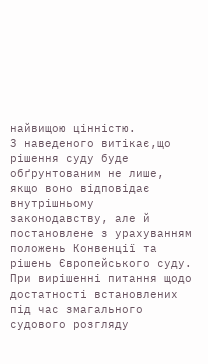найвищою цінністю.
З наведеного витікає,що рішення суду буде обґрунтованим не лише, якщо воно відповідає внутрішньому законодавству, але й постановлене з урахуванням положень Конвенції та рішень Європейського суду.
При вирішенні питання щодо достатності встановлених під час змагального судового розгляду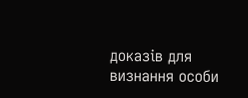доказів для визнання особи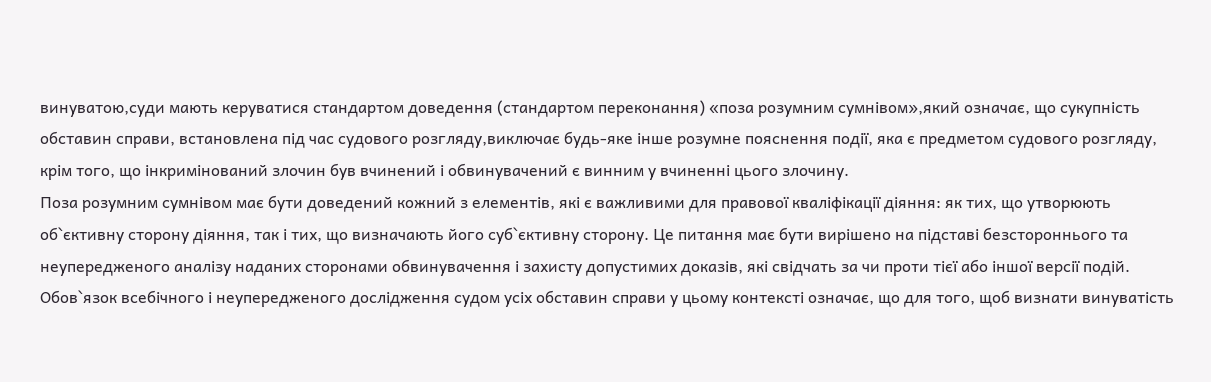винуватою,суди мають керуватися стандартом доведення (стандартом переконання) «поза розумним сумнівом»,який означає, що сукупність обставин справи, встановлена під час судового розгляду,виключає будь-яке інше розумне пояснення події, яка є предметом судового розгляду, крім того, що інкримінований злочин був вчинений і обвинувачений є винним у вчиненні цього злочину.
Поза розумним сумнівом має бути доведений кожний з елементів, які є важливими для правової кваліфікації діяння: як тих, що утворюють об`єктивну сторону діяння, так і тих, що визначають його суб`єктивну сторону. Це питання має бути вирішено на підставі безстороннього та неупередженого аналізу наданих сторонами обвинувачення і захисту допустимих доказів, які свідчать за чи проти тієї або іншої версії подій.
Обов`язок всебічного і неупередженого дослідження судом усіх обставин справи у цьому контексті означає, що для того, щоб визнати винуватість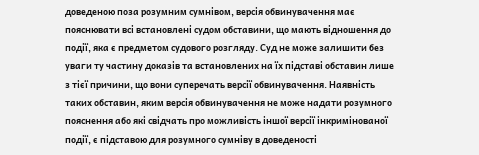доведеною поза розумним сумнівом, версія обвинувачення має пояснювати всі встановлені судом обставини, що мають відношення до події, яка є предметом судового розгляду. Суд не може залишити без уваги ту частину доказів та встановлених на їх підставі обставин лише з тієї причини, що вони суперечать версії обвинувачення. Наявність таких обставин, яким версія обвинувачення не може надати розумного пояснення або які свідчать про можливість іншої версії інкримінованої події, є підставою для розумного сумніву в доведеності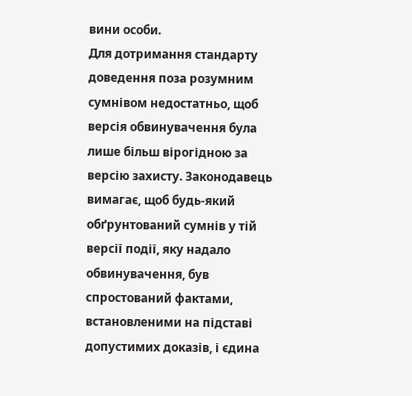вини особи.
Для дотримання стандарту доведення поза розумним сумнівом недостатньо, щоб версія обвинувачення була лише більш вірогідною за версію захисту. Законодавець вимагає, щоб будь-який обґрунтований сумнів у тій версії події, яку надало обвинувачення, був спростований фактами, встановленими на підставі допустимих доказів, і єдина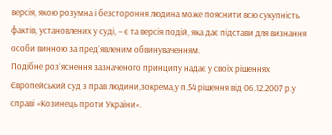версія, якою розумна і безстороння людина може пояснити всю сукупність фактів, установлених у суді, – є та версія подій, яка дає підстави для визнання особи винною за пред`явленим обвинуваченням.
Подібне роз`яснення зазначеного принципу надає у своїх рішеннях Європейський суд з прав людини,зокрема,у п.54 рішення від 06.12.2007 р.у справі «Козинець проти України».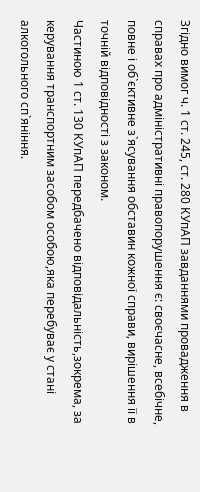Згідно вимог ч. 1 ст. 245, ст. 280 КУпАП завданнями провадження в справах про адміністративні правопорушення є: своєчасне, всебічне, повне і об`єктивне з`ясування обставин кожної справи, вирішення її в точній відповідності з законом.
Частиною 1 ст. 130 КУпАП передбачено відповідальність,зокрема, за керування транспортним засобом особою,яка перебуває у стані алкогольного сп`яніння.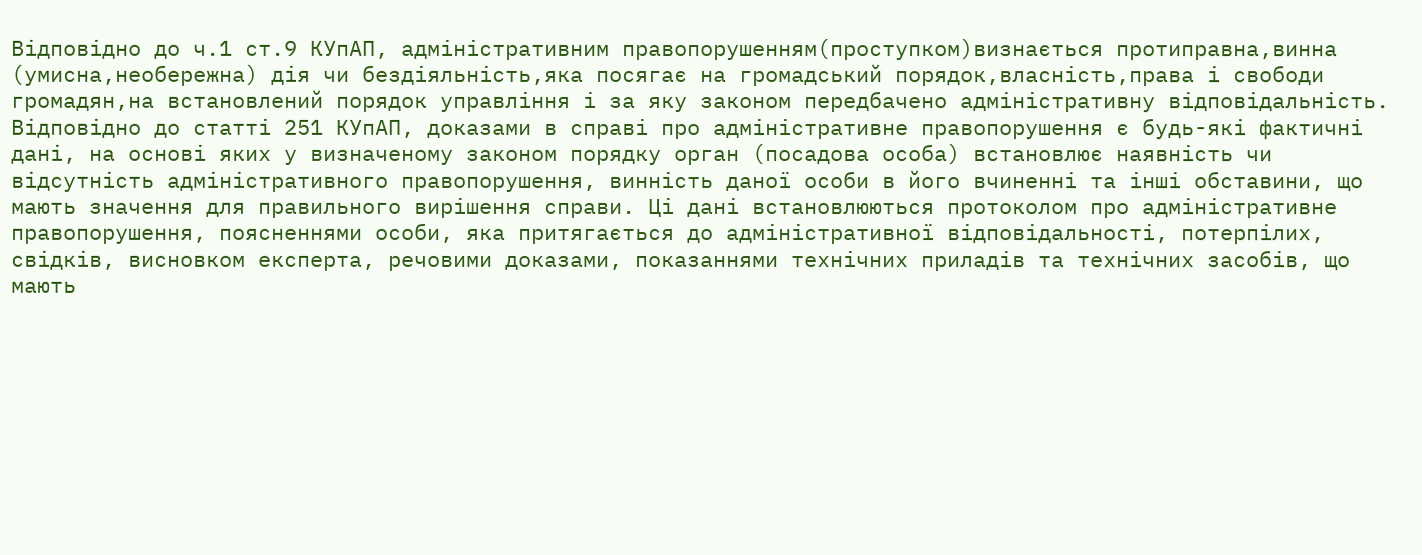Відповідно до ч.1 ст.9 КУпАП, адміністративним правопорушенням(проступком)визнається протиправна,винна (умисна,необережна) дія чи бездіяльність,яка посягає на громадський порядок,власність,права і свободи громадян,на встановлений порядок управління і за яку законом передбачено адміністративну відповідальність.
Відповідно до статті 251 КУпАП, доказами в справі про адміністративне правопорушення є будь-які фактичні дані, на основі яких у визначеному законом порядку орган (посадова особа) встановлює наявність чи відсутність адміністративного правопорушення, винність даної особи в його вчиненні та інші обставини, що мають значення для правильного вирішення справи. Ці дані встановлюються протоколом про адміністративне правопорушення, поясненнями особи, яка притягається до адміністративної відповідальності, потерпілих, свідків, висновком експерта, речовими доказами, показаннями технічних приладів та технічних засобів, що мають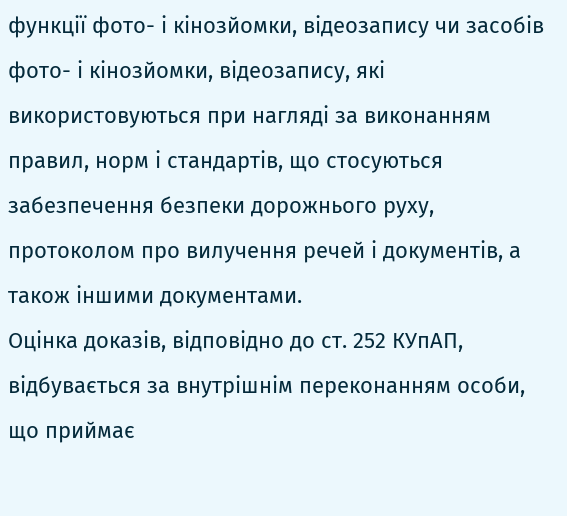функції фото- і кінозйомки, відеозапису чи засобів фото- і кінозйомки, відеозапису, які використовуються при нагляді за виконанням правил, норм і стандартів, що стосуються забезпечення безпеки дорожнього руху, протоколом про вилучення речей і документів, а також іншими документами.
Оцінка доказів, відповідно до ст. 252 КУпАП, відбувається за внутрішнім переконанням особи, що приймає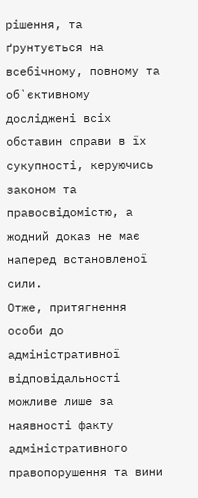рішення, та ґрунтується на всебічному, повному та об`єктивному досліджені всіх обставин справи в їх сукупності, керуючись законом та правосвідомістю, а жодний доказ не має наперед встановленої сили.
Отже, притягнення особи до адміністративної відповідальності можливе лише за наявності факту адміністративного правопорушення та вини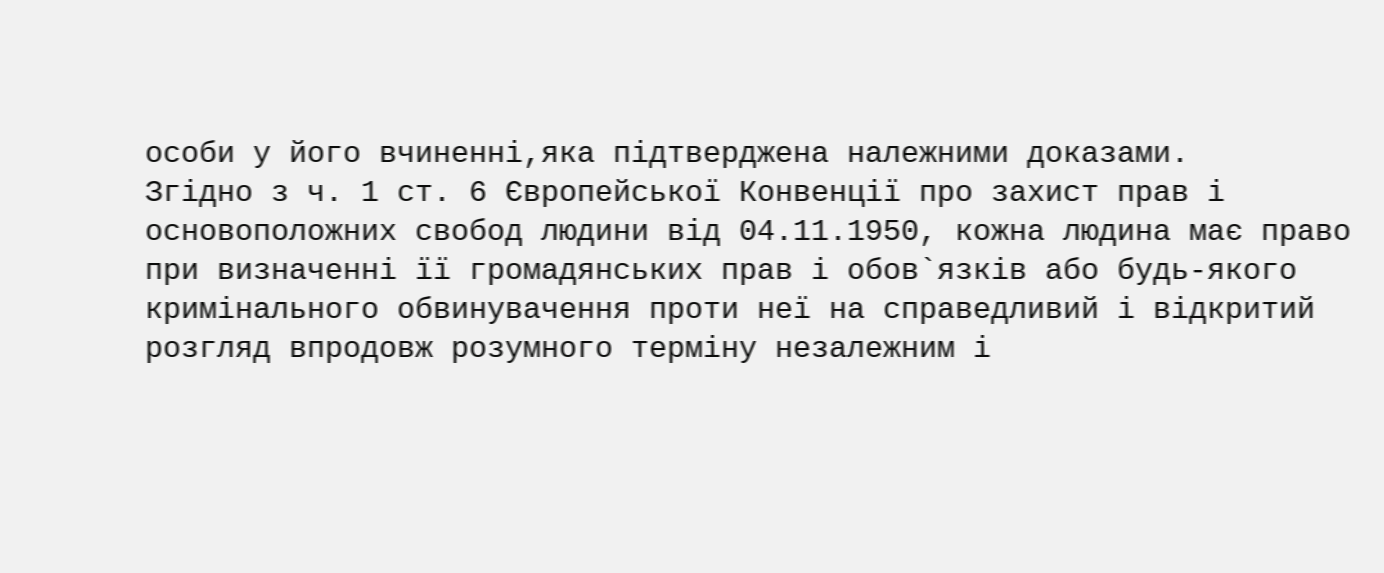особи у його вчиненні,яка підтверджена належними доказами.
Згідно з ч. 1 ст. 6 Європейської Конвенції про захист прав і основоположних свобод людини від 04.11.1950, кожна людина має право при визначенні її громадянських прав і обов`язків або будь-якого кримінального обвинувачення проти неї на справедливий і відкритий розгляд впродовж розумного терміну незалежним і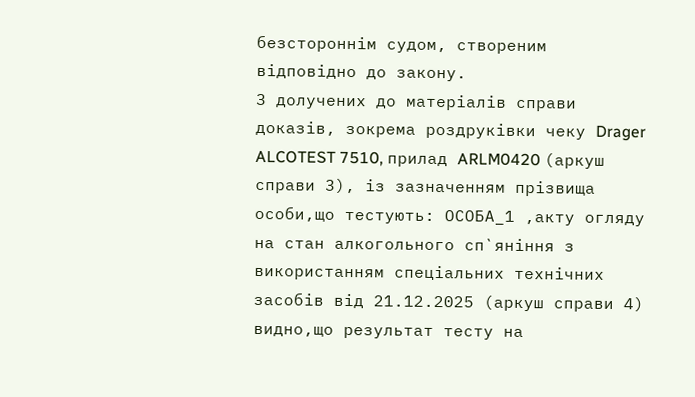безстороннім судом, створеним відповідно до закону.
З долучених до матеріалів справи доказів, зокрема роздруківки чеку Drager ALCOTEST 7510, прилад ARLM0420 (аркуш справи 3), із зазначенням прізвища особи,що тестують: ОСОБА_1 ,акту огляду на стан алкогольного сп`яніння з використанням спеціальних технічних засобів від 21.12.2025 (аркуш справи 4) видно,що результат тесту на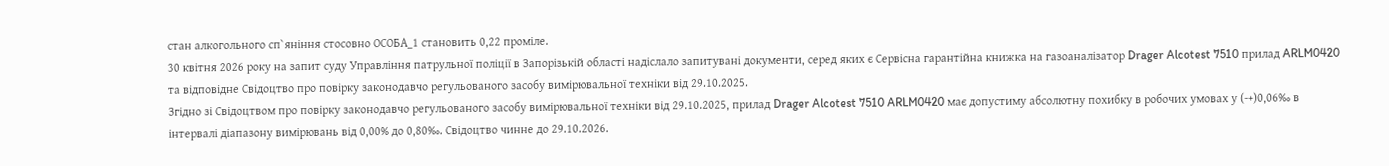стан алкогольного сп`яніння стосовно ОСОБА_1 становить 0,22 проміле.
30 квітня 2026 року на запит суду Управління патрульної поліції в Запорізькій області надіслало запитувані документи, серед яких є Сервісна гарантійна книжка на газоаналізатор Drager Alcotest 7510 прилад ARLM0420 та відповідне Свідоцтво про повірку законодавчо регульованого засобу вимірювальної техніки від 29.10.2025.
Згідно зі Свідоцтвом про повірку законодавчо регульованого засобу вимірювальної техніки від 29.10.2025, прилад Drager Alcotest 7510 ARLM0420 має допустиму абсолютну похибку в робочих умовах у (-+)0,06‰ в інтервалі діапазону вимірювань від 0,00% до 0,80‰. Свідоцтво чинне до 29.10.2026.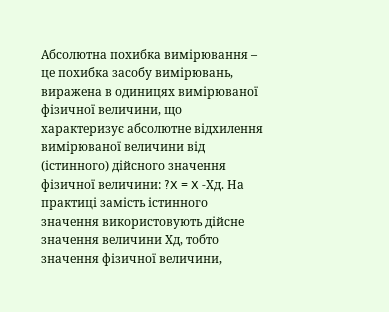Абсолютна похибка вимірювання – це похибка засобу вимірювань, виражена в одиницях вимірюваної фізичної величини, що характеризує абсолютне відхилення вимірюваної величини від (істинного) дійсного значення фізичної величини: ?X = X -Хд. На практиці замість істинного значення використовують дійсне значення величини Хд, тобто значення фізичної величини,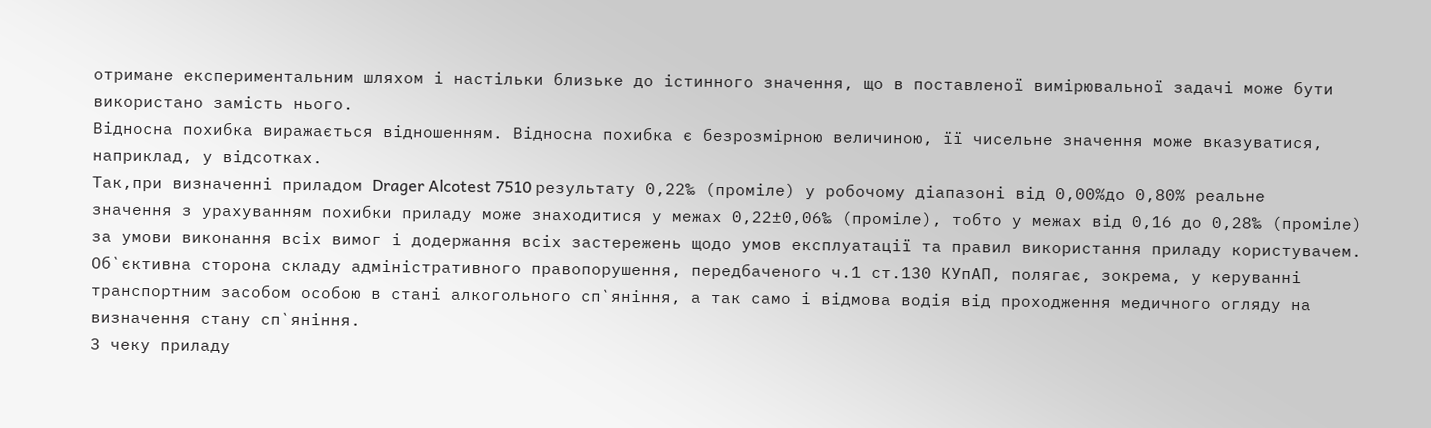отримане експериментальним шляхом і настільки близьке до істинного значення, що в поставленої вимірювальної задачі може бути використано замість нього.
Відносна похибка виражається відношенням. Відносна похибка є безрозмірною величиною, її чисельне значення може вказуватися, наприклад, у відсотках.
Так,при визначенні приладом Drager Alcotest 7510 результату 0,22‰ (проміле) у робочому діапазоні від 0,00%до 0,80% реальне значення з урахуванням похибки приладу може знаходитися у межах 0,22±0,06‰ (проміле), тобто у межах від 0,16 до 0,28‰ (проміле) за умови виконання всіх вимог і додержання всіх застережень щодо умов експлуатації та правил використання приладу користувачем.
Об`єктивна сторона складу адміністративного правопорушення, передбаченого ч.1 ст.130 КУпАП, полягає, зокрема, у керуванні транспортним засобом особою в стані алкогольного сп`яніння, а так само і відмова водія від проходження медичного огляду на визначення стану сп`яніння.
З чеку приладу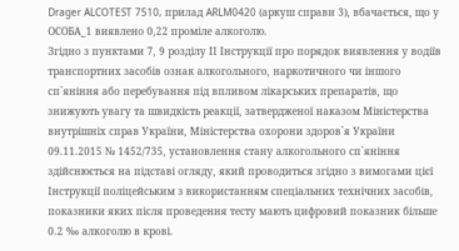Drager ALCOTEST 7510, прилад ARLM0420 (аркуш справи 3), вбачається, що у ОСОБА_1 виявлено 0,22 проміле алкоголю.
Згідно з пунктами 7, 9 розділу ІІ Інструкції про порядок виявлення у водіїв транспортних засобів ознак алкогольного, наркотичного чи іншого сп`яніння або перебування під впливом лікарських препаратів, що знижують увагу та швидкість реакції, затвердженої наказом Міністерства внутрішніх справ України, Міністерства охорони здоров`я України 09.11.2015 № 1452/735, установлення стану алкогольного сп`яніння здійснюється на підставі огляду, який проводиться згідно з вимогами цієї Інструкції поліцейським з використанням спеціальних технічних засобів, показники яких після проведення тесту мають цифровий показник більше 0.2 ‰ алкоголю в крові.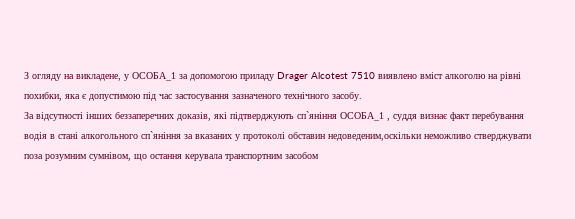З огляду на викладене, у ОСОБА_1 за допомогою приладу Drager Alcotest 7510 виявлено вміст алкоголю на рівні похибки, яка є допустимою під час застосування зазначеного технічного засобу.
За відсутності інших беззаперечних доказів, які підтверджують сп`яніння ОСОБА_1 , суддя визнає факт перебування водія в стані алкогольного сп`яніння за вказаних у протоколі обставин недоведеним,оскільки неможливо стверджувати поза розумним сумнівом, що остання керувала транспортним засобом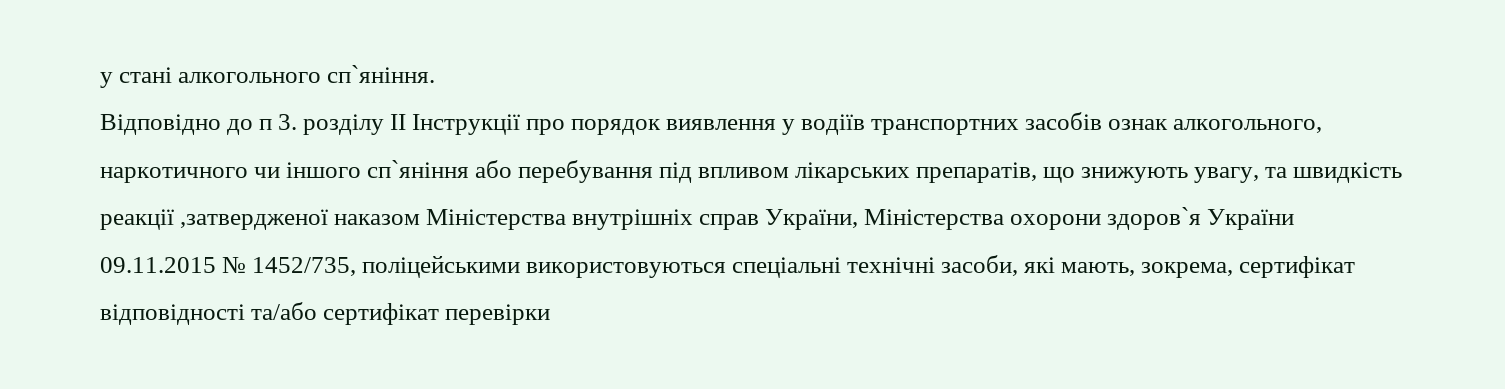у стані алкогольного сп`яніння.
Відповідно до п 3. розділу ІІ Інструкції про порядок виявлення у водіїв транспортних засобів ознак алкогольного, наркотичного чи іншого сп`яніння або перебування під впливом лікарських препаратів, що знижують увагу, та швидкість реакції ,затвердженої наказом Міністерства внутрішніх справ України, Міністерства охорони здоров`я України 09.11.2015 № 1452/735, поліцейськими використовуються спеціальні технічні засоби, які мають, зокрема, сертифікат відповідності та/або сертифікат перевірки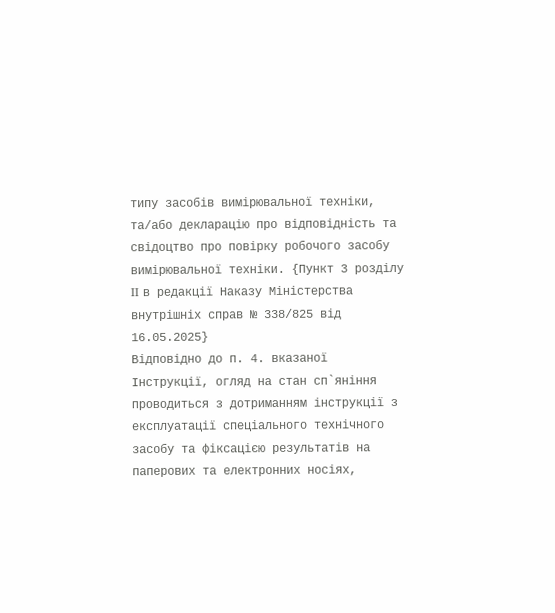типу засобів вимірювальної техніки, та/або декларацію про відповідність та свідоцтво про повірку робочого засобу вимірювальної техніки. {Пункт 3 розділу II в редакції Наказу Міністерства внутрішніх справ № 338/825 від 16.05.2025}
Відповідно до п. 4. вказаної Інструкції, огляд на стан сп`яніння проводиться з дотриманням інструкції з експлуатації спеціального технічного засобу та фіксацією результатів на паперових та електронних носіях,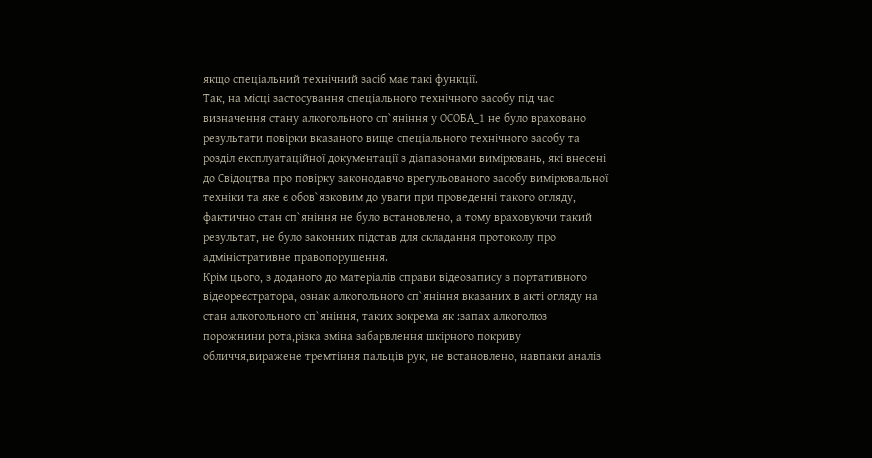якщо спеціальний технічний засіб має такі функції.
Так, на місці застосування спеціального технічного засобу під час визначення стану алкогольного сп`яніння у ОСОБА_1 не було враховано результати повірки вказаного вище спеціального технічного засобу та розділ експлуатаційної документації з діапазонами вимірювань, які внесені до Свідоцтва про повірку законодавчо врегульованого засобу вимірювальної техніки та яке є обов`язковим до уваги при проведенні такого огляду, фактично стан сп`яніння не було встановлено, а тому враховуючи такий результат, не було законних підстав для складання протоколу про адміністративне правопорушення.
Крім цього, з доданого до матеріалів справи відеозапису з портативного відеореєстратора, ознак алкогольного сп`яніння вказаних в акті огляду на стан алкогольного сп`яніння, таких зокрема як :запах алкоголюз порожнини рота,різка зміна забарвлення шкірного покриву обличчя,виражене тремтіння пальців рук, не встановлено, навпаки аналіз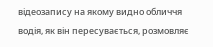відеозапису на якому видно обличчя водія, як він пересувається, розмовляє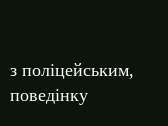з поліцейським, поведінку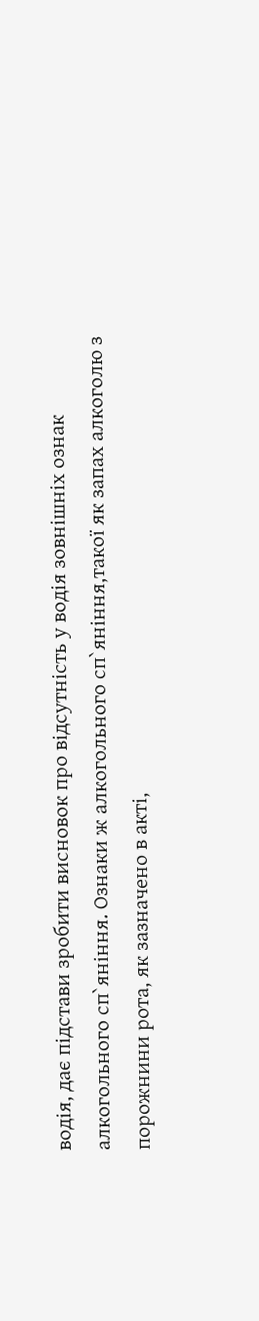водія, дає підстави зробити висновок про відсутність у водія зовнішніх ознак алкогольного сп`яніння. Ознаки ж алкогольного сп`яніння,такої як запах алкоголю з порожнини рота, як зазначено в акті,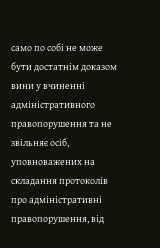само по собі не може бути достатнім доказом вини у вчиненні адміністративного правопорушення та не звільняє осіб, уповноважених на складання протоколів про адміністративні правопорушення, від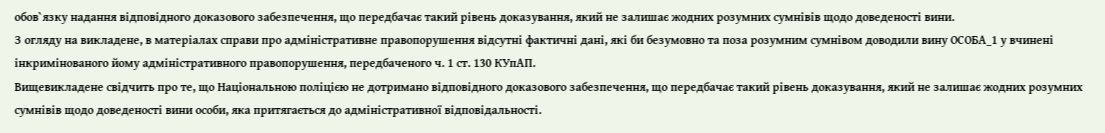обов`язку надання відповідного доказового забезпечення, що передбачає такий рівень доказування, який не залишає жодних розумних сумнівів щодо доведеності вини.
З огляду на викладене, в матеріалах справи про адміністративне правопорушення відсутні фактичні дані, які би безумовно та поза розумним сумнівом доводили вину ОСОБА_1 у вчинені інкримінованого йому адміністративного правопорушення, передбаченого ч. 1 ст. 130 КУпАП.
Вищевикладене свідчить про те, що Національною поліцією не дотримано відповідного доказового забезпечення, що передбачає такий рівень доказування, який не залишає жодних розумних сумнівів щодо доведеності вини особи, яка притягається до адміністративної відповідальності.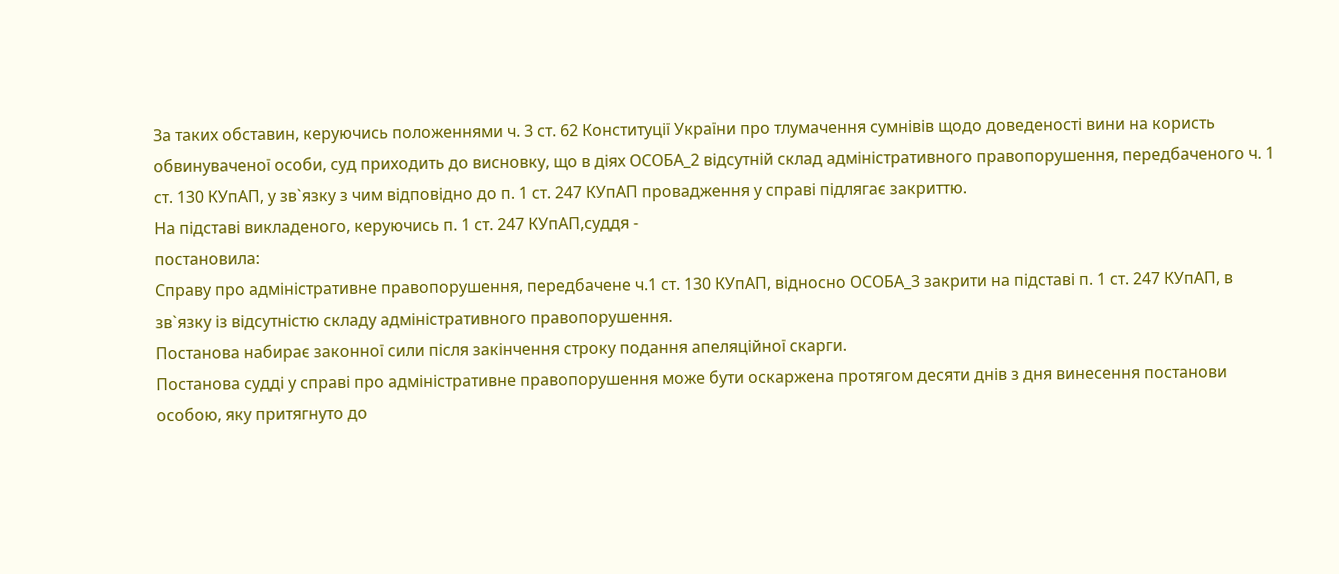За таких обставин, керуючись положеннями ч. 3 ст. 62 Конституції України про тлумачення сумнівів щодо доведеності вини на користь обвинуваченої особи, суд приходить до висновку, що в діях ОСОБА_2 відсутній склад адміністративного правопорушення, передбаченого ч. 1 ст. 130 КУпАП, у зв`язку з чим відповідно до п. 1 ст. 247 КУпАП провадження у справі підлягає закриттю.
На підставі викладеного, керуючись п. 1 ст. 247 КУпАП,суддя -
постановила:
Справу про адміністративне правопорушення, передбачене ч.1 ст. 130 КУпАП, відносно ОСОБА_3 закрити на підставі п. 1 ст. 247 КУпАП, в зв`язку із відсутністю складу адміністративного правопорушення.
Постанова набирає законної сили після закінчення строку подання апеляційної скарги.
Постанова судді у справі про адміністративне правопорушення може бути оскаржена протягом десяти днів з дня винесення постанови особою, яку притягнуто до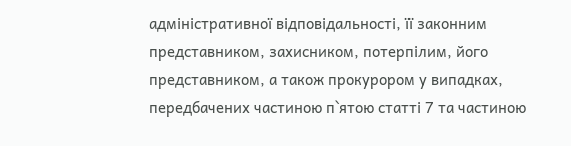адміністративної відповідальності, її законним представником, захисником, потерпілим, його представником, а також прокурором у випадках, передбачених частиною п`ятою статті 7 та частиною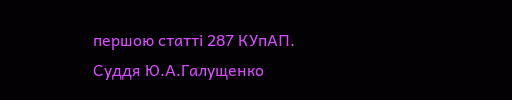першою статті 287 КУпАП.
Суддя Ю.А.Галущенко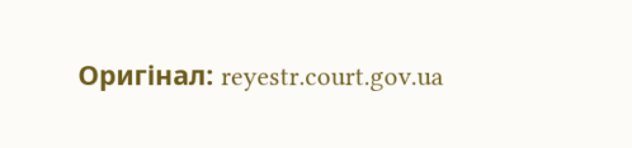Оригінал: reyestr.court.gov.ua